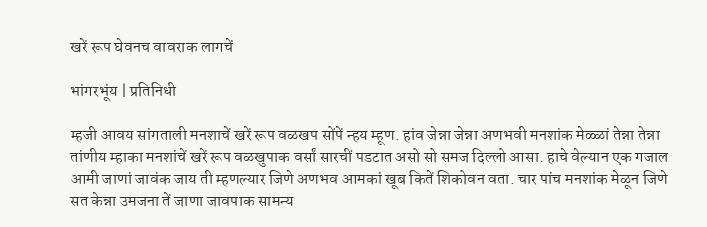खरें रूप घेवनच वावराक लागचें

भांगरभूंय | प्रतिनिधी

म्हजी आवय सांगताली मनशाचें खरें रूप वळखप सोंपें न्हय म्हूण. हांव जेन्ना जेन्ना अणभवी मनशांक मेळ्ळां तेन्ना तेन्ना तांणीय म्हाका मनशांचें खरें रूप वळखुपाक वर्सां सारचीं पडटात असो सो समज दिल्लो आसा. हाचे वेल्यान एक गजाल आमी जाणां जावंक जाय ती म्हणल्यार जिणे अणभव आमकां खूब कितें शिकोवन वता. चार पांच मनशांक मेळून जिणे सत केन्ना उमजना तें जाणा जावपाक सामन्य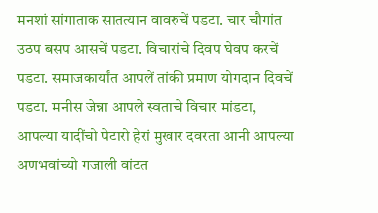मनशां सांगाताक सातत्यान वावरुचें पडटा. चार चौगांत उठप बसप आसचें पडटा. विचारांचे दिवप घेवप करचें पडटा. समाजकार्यांत आपलें तांकी प्रमाण योगदान दिवचें पडटा. मनीस जेन्ना आपले स्वताचे विचार मांडटा, आपल्या यादींचो पेटारो हेरां मुखार दवरता आनी आपल्या अणभवांच्यो गजाली वांटत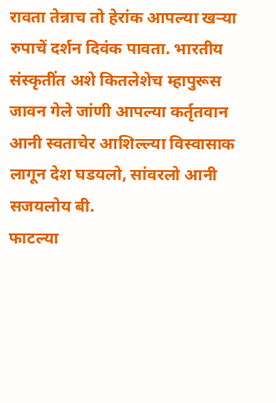रावता तेन्नाच तो हेरांक आपल्या खऱ्या रुपाचें दर्शन दिवंक पावता. भारतीय संस्कृतींत अशे कितलेशेच म्हापुरूस जावन गेले जांणी आपल्या कर्तृतवान आनी स्वताचेर आशिल्ल्या विस्वासाक लागून देश घडयलो, सांवरलो आनी सजयलोय बी.
फाटल्या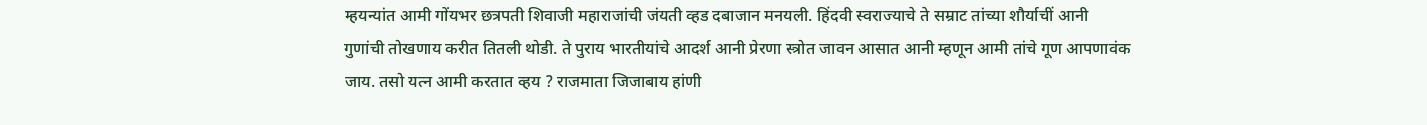म्हयन्यांत आमी गोंयभर छत्रपती शिवाजी महाराजांची जंयती व्हड दबाजान मनयली. हिंदवी स्वराज्याचे ते सम्राट तांच्या शौर्याचीं आनी गुणांची तोखणाय करीत तितली थोडी. ते पुराय भारतीयांचे आदर्श आनी प्रेरणा स्त्रोत जावन आसात आनी म्हणून आमी तांचे गूण आपणावंक जाय. तसो यत्न आमी करतात व्हय ? राजमाता जिजाबाय हांणी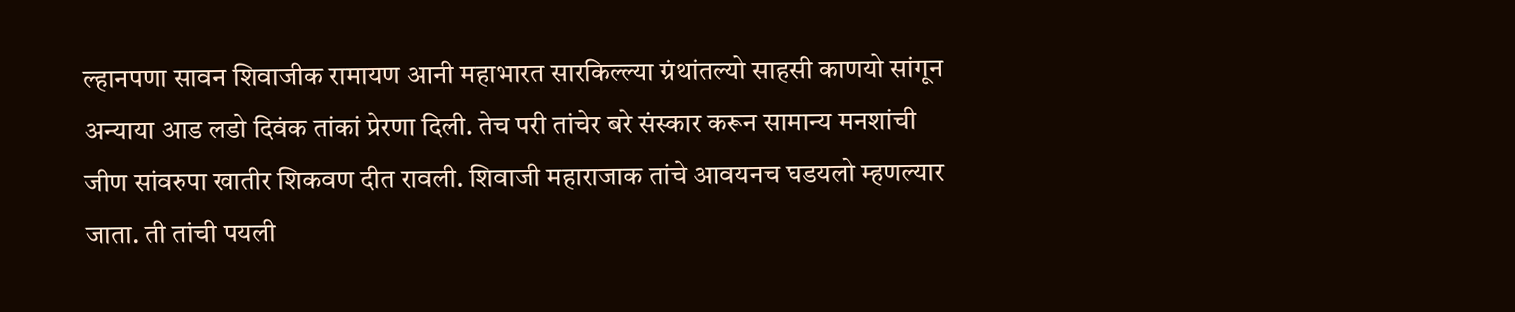ल्हानपणा सावन शिवाजीक रामायण आनी महाभारत सारकिल्ल्या ग्रंथांतल्यो साहसी काणयो सांगून अन्याया आड लडो दिवंक तांकां प्रेरणा दिली. तेच परी तांचेर बरे संस्कार करून सामान्य मनशांची जीण सांवरुपा खातीर शिकवण दीत रावली. शिवाजी महाराजाक तांचे आवयनच घडयलो म्हणल्यार जाता. ती तांची पयली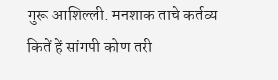गुरू आशिल्ली. मनशाक ताचे कर्तव्य कितें हें सांगपी कोण तरी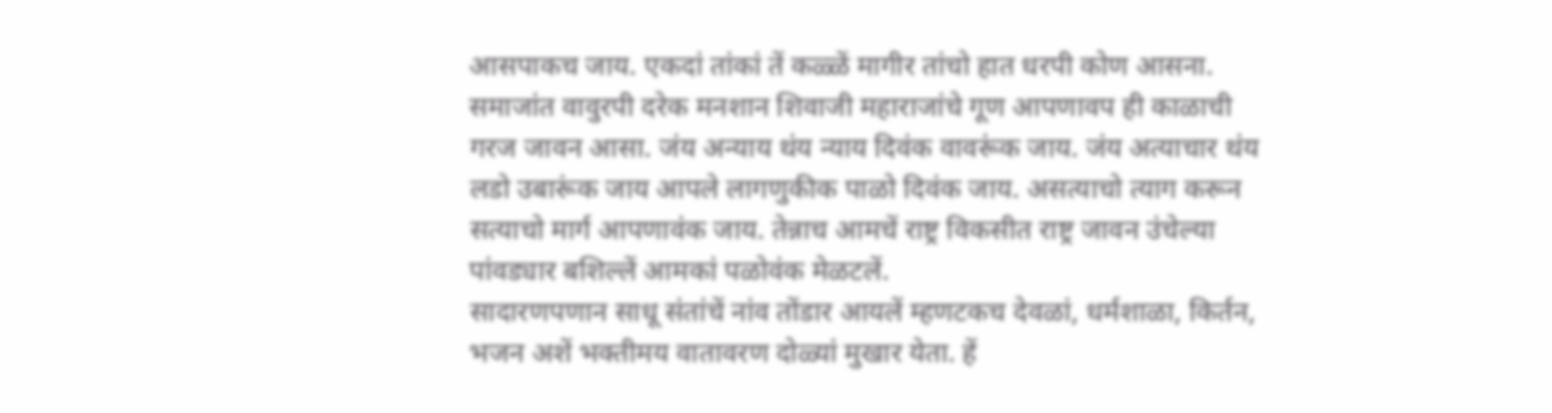आसपाकच जाय. एकदां तांकां तें कळ्ळें मागीर तांचो हात धरपी कोण आसना. समाजांत वावुरपी दरेक मनशान शिवाजी महाराजांचे गूण आपणावप ही काळाची गरज जावन आसा. जंय अन्याय थंय न्याय दिवंक वावरूंक जाय. जंय अत्याचार थंय लडो उबारूंक जाय आपले लागणुकीक पाळो दिवंक जाय. असत्याचो त्याग करून सत्याचो मार्ग आपणावंक जाय. तेन्नाच आमचें राष्ट्र विकसीत राष्ट्र जावन उंचेल्या पांवड्यार बशिल्लें आमकां पळोवंक मेळटलें.
सादारणपणान साधू संतांचें नांव तोंडार आयलें म्हणटकच देवळां, धर्मशाळा, किर्तन, भजन अशें भक्तीमय वातावरण दोळ्यां मुखार येता. हें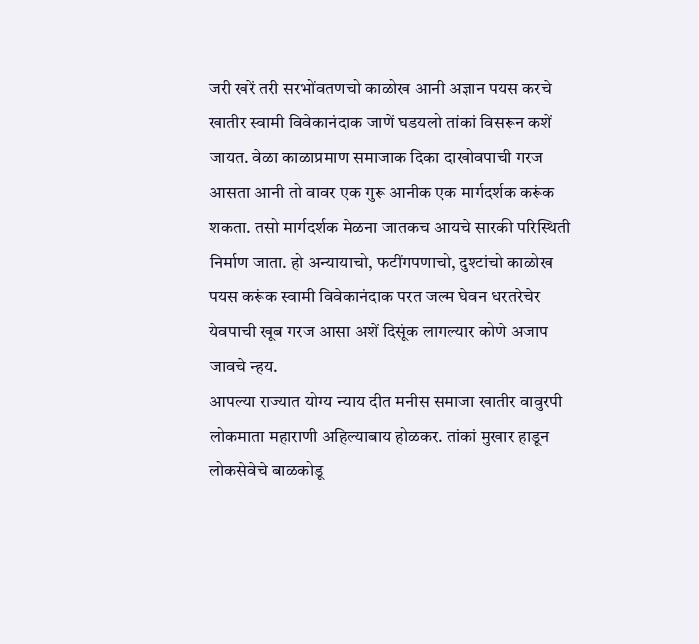जरी खरें तरी सरभोंवतणचो काळोख आनी अज्ञान पयस करचे खातीर स्वामी विवेकानंदाक जाणें घडयलो तांकां विसरून कशें जायत. वेळा काळाप्रमाण समाजाक दिका दाखोवपाची गरज आसता आनी तो वावर एक गुरू आनीक एक मार्गदर्शक करूंक शकता. तसो मार्गदर्शक मेळना जातकच आयचे सारकी परिस्थिती निर्माण जाता. हो अन्यायाचो, फटींगपणाचो, दुश्टांचो काळोख पयस करूंक स्वामी विवेकानंदाक परत जल्म घेवन धरतरेचेर येवपाची खूब गरज आसा अशें दिसूंक लागल्यार कोणे अजाप जावचे न्हय.
आपल्या राज्यात योग्य न्याय दीत मनीस समाजा खातीर वावुरपी लोकमाता महाराणी अहिल्याबाय होळकर. तांकां मुखार हाडून लोकसेवेचे बाळकोडू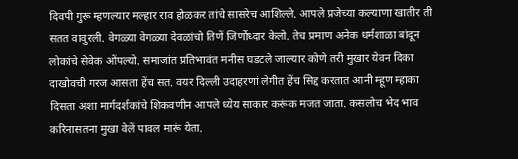दिवपी गुरू म्हणल्यार मल्हार राव होळकर तांचे सासरेच आशिल्ले. आपले प्रजेच्या कल्याणा खातीर ती सतत वावुरली. वेगळ्या वेगळ्या देवळांचो तिणें जिर्णोध्दार केलो. तेच प्रमाण अनेक धर्मशाळा बांदून लोकांचे सेवेक ओंपल्यो. समाजांत प्रतिभावंत मनीस घडटले जाल्यार कोणे तरी मुखार येवन दिका दाखोवची गरज आसता हेंच सत. वयर दिल्ली उदाहरणां लेगीत हेंच सिद्द करतात आनी म्हूण म्हाका दिसता अशा मार्गदर्शकांचे शिकवणीन आपले ध्येय साकार करूंक मजत जाता. कसलोच भेद भाव करिनासतना मुखा वेलें पावल मारूं येता.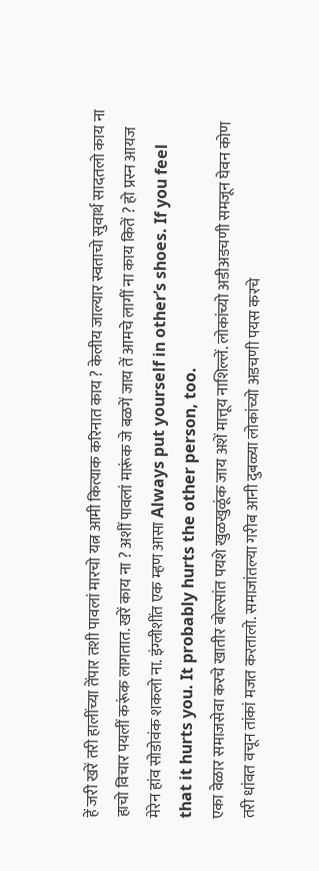हें जरी खरें तरी हालींच्या तेंपार तशी पावलां मारचो यत्न आमी कित्याक करिनात काय ? केलीय जाल्यार स्वताचो सुवार्थ सादतलो काय ना हाचो विचार पयलीं करूंक लागतात. खरें काय ना ? अशीं पावलां मारूंक जे बळगें जाय तें आमचे लागीं ना काय कितें ? हो प्रस्न आयज मेरेन हांव सोडोवंक शकलो ना. इंग्लीशींत एक म्हण आसा Always put yourself in other’s shoes. If you feel that it hurts you. It probably hurts the other person, too.
एका वेळार समाजसेवा करचे खातीर बोल्सांत पयशे खुळखुळूंक जाय अशें मात्तूय नाशिल्लें. लोकांच्यो अडीअडचणी समजून घेवन कोण तरी धांवत वचून तांकां मजत करतालो. समाजांतल्या गरीब आनी दुबळ्या लोकांच्यो अडचणी पयस करचे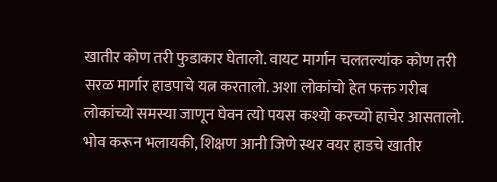खातीर कोण तरी फुडाकार घेतालो. वायट मार्गान चलतल्यांक कोण तरी सरळ मार्गार हाडपाचे यत्न करतालो. अशा लोकांचो हेत फक्त गरीब लोकांच्यो समस्या जाणून घेवन त्यो पयस कश्यो करच्यो हाचेर आसतालो. भोव करून भलायकी, शिक्षण आनी जिणे स्थर वयर हाडचे खातीर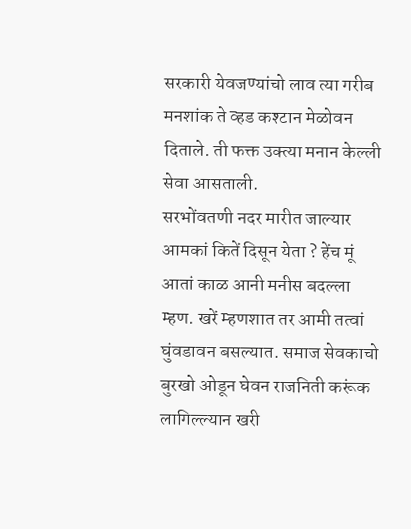सरकारी येवजण्यांचो लाव त्या गरीब मनशांक ते व्हड कश्टान मेळोवन दिताले. ती फक्त उक्त्या मनान केल्ली सेवा आसताली.
सरभोंवतणी नदर मारीत जाल्यार आमकां कितें दिसून येता ? हेंच मूं आतां काळ आनी मनीस बदल्ला म्हण. खरें म्हणशात तर आमी तत्वां घुंवडावन बसल्यात. समाज सेवकाचो बुरखो ओडून घेवन राजनिती करूंक लागिल्ल्यान खरी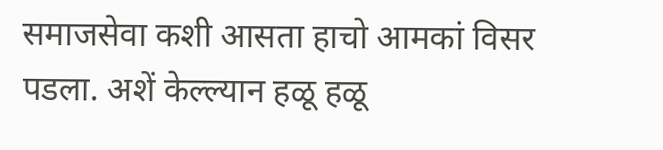समाजसेवा कशी आसता हाचो आमकां विसर पडला. अशें केल्ल्यान हळू हळू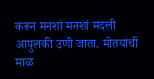करून मनशां मनशां मदली आपुलकी उणी जाता. मोतयांचीं माळ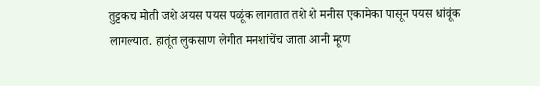तुट्टकच मोती जशे अयस पयस पळूंक लागतात तशे शे मनीस एकामेका पासून पयस धांवूंक लागल्यात. हातूंत लुकसाण लेगीत मनशांचेंच जाता आनी म्हूण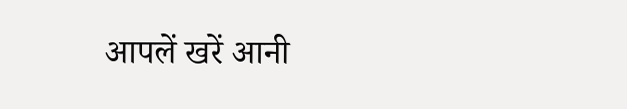आपलें खरें आनी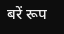बरें रूप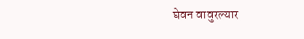घेवन वावुरल्यार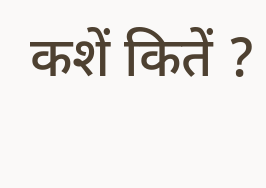कशें कितें ?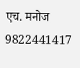एच. मनोज
9822441417